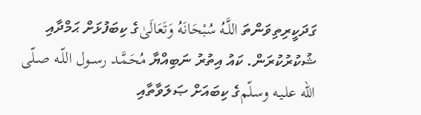ގަދަކީރިތިވަންތަ اللَّـهُ سُبْحَانَهُ وَتَعَالَىٰގެ ކިބަފުޅަށް ޙަމްދާއި ޝުކުރުކުރަން. ކައު އިތުރު ނަބިއްޔާ مُحَمَّـد رســول اللّـه صـلّى الله علـيـه وسـلّمގެ ކިބައަށް ޞަލަވާތާއި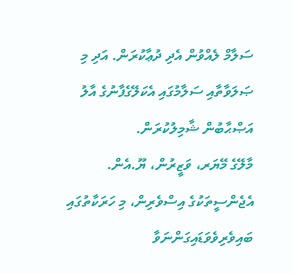ސަލާމް ލެއްވުން އެދި ދުޢާކުރަން. އަދި މި ޞަލަވާތާއި ސަލާމުގައި އެކަލޭގެފާނުގެ އާލު އަޞްޙާބުން ޝާމިލުކުރަން.
މާލޭގެ މޭޔަރ، ވަޒީރުން، ޔޫ.އެން. އެޖެންސީތަކުގެ އިސްވެރިން، މި ހަރަކާތުގައި ބައިވެރިވެވަޑައިގަންނަވާ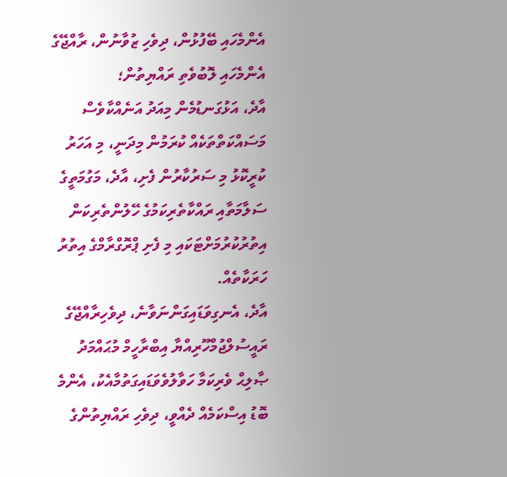އެންމެހައި ބޭފުޅުން، ދިވެހި ޒުވާނުން، ރާއްޖޭގެ އެންމެހައި ލޮބުވެތި ރައްޔިތުން؛
އާދެ، އަޅުގަނޑުމެން މިއަދު އަނެއްކާވެސް މަސައްކަތްތަކެއް ކުރަމުން މިދަނީ، މި އަހަރު ކުރީކޮޅު މި ސަރުކާރުން ފެށި، އާދެ، މަގުމަތީގެ ސަލާމަތާއި ރައްކާތެރިކަމުގެ ހޭލުންތެރިކަން އިތުރުކުރުމަށްޓަކައި މި ފެށި ޕްރޮގްރާމްގެ އިތުރު ހަރަކާތެއް.
އާދެ، އެނގިވަޑައިގަންނަވާނެ، ދިވެހިރާއްޖޭގެ ރައީސުލްޖުމްހޫރިއްޔާ އިބްރާހީމް މުޙައްމަދު ޞާލިޙް ވެރިކަމާ ހަވާލުވެވަޑައިގަތުމާއެކު، އެންމެ ބޮޑު އިސްކަމެއް ދެއްވީ، ދިވެހި ރައްޔިތުންގެ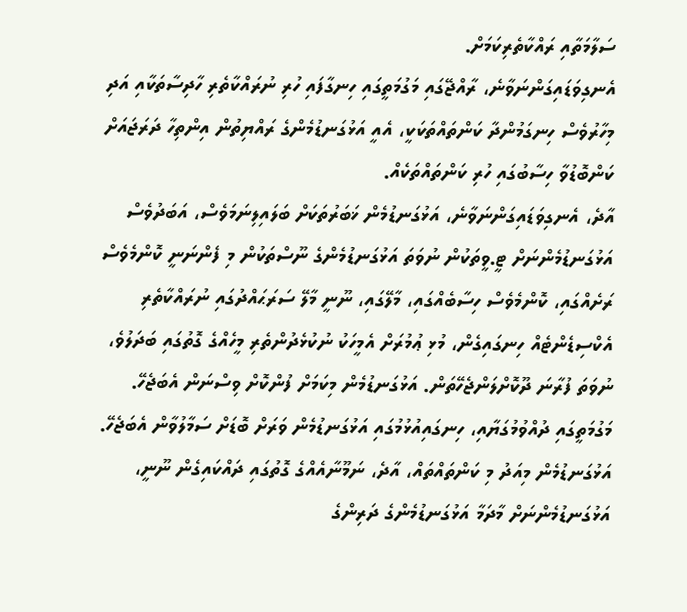ސަލާމަތާއި ރައްކާތެރިކަމަށް.
އެނގިވަޑައިގަންނަވާނެ، ރާއްޖޭގައި މަގުމަތީގައި ހިނގާފައި ހުރި ނުރައްކާތެރި ހާދިސާތަކާއި އަދި މިހާރުވެސް ހިނގަމުންދާ ކަންތައްތަކަކީ، އެއީ އަޅުގަނޑުމެންގެ ރައްޔިތުން އިންތިހާ ދަރަޖައަށް ކަންބޮޑުވާ ހިސާބުގައި ހުރި ކަންތައްތަކެއް.
އާދެ، އެނގިވަޑައިގަންނަވާނެ، އަޅުގަނޑުމެން ޚަބަރުތަކަށް ބަލައިލިނަމަވެސް، އަބަދުވެސް އަޅުގަނޑުމެންނަށް ޓީ.ވީތަކުން ނުވަތަ އަޅުގަނޑުމެންގެ ނޫސްތަކުން މި ފެންނަނީ ކޮންމެވެސް ރަށެއްގައި، ކޮންމެވެސް ހިސާބެއްގައި، މާލޭގައި، ނޫނީ މާލޭ ސަރަޙައްދުގައި ނުރައްކާތެރި އެކްސިޑެންޓެއް ހިނގައިގެން، މުޅި ޢުމުރަށް އެމީހަކު ނުކުޅެދުންތެރި މީހެއްގެ ގޮތުގައި ބަދަލުވެ، ނުވަތަ ފުރާނަ ދޫކޮށްލަންޖެހޭތަން. އަޅުގަނޑުމެން މިކަމަށް ފުންކޮށް ވިސްނަން އެބަޖެހޭ. މަގުމަތީގައި ދުއްވުމުގަޔާއި، ހިނގައިއުޅުމުގައި އަޅުގަނޑުމެން ވަރަށް ބޮޑަށް ސަމާލުވާން އެބަޖެހޭ. އަޅުގަނޑުމެން މިއަދު މި ކަންތައްތައް، އާދެ، ނަމޫނާއެއްގެ ގޮތުގައި ދައްކައިގެން ނޫނީ، އަޅުގަނޑުމެންނަށް މާދަމާ އަޅުގަނޑުމެންގެ ދަރިންގެ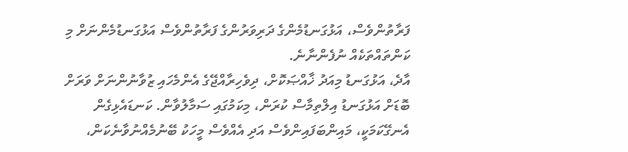ފަރާތުންވެސް، އަޅުގަނޑުމެންގެ ދަރިވަރުންގެ ފަރާތުންވެސް އަޅުގަނޑުމެންނަށް މި ކަންތައްތަކެއް ނުފެންނާނެ.
އާދެ، އަޅުގަނޑު މިއަދު ޚާއްޞަކޮށް، ދިވެހިރާއްޖޭގެ އެންމެހައި ޒުވާނުންނަށް ވަރަށް ބޮޑަށް އަޅުގަނޑު އިލްތިމާސް ކުރަން، މިކަމުގައި ސަމާލުވާން. ކަނޑައެޅިގެން އެނގޭކަމަކީ، މައިންބަފައިންވެސް އަދި އެއްވެސް މީހަކު ބޭނުމެއްނުވާނެކަން،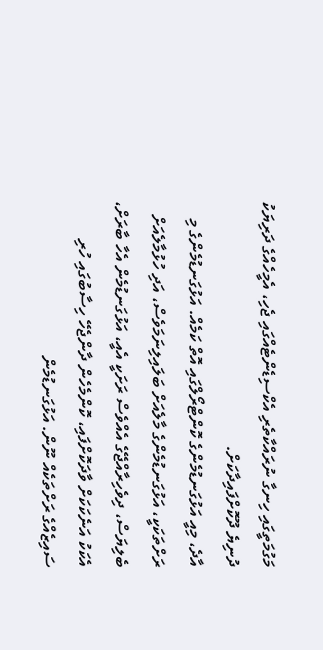މަގުމަތީގައި ހިނގާ ނުރައްކާތެރި އެކްސިޑެންޓެއްގައި ޖެހި، އެމީހެއްގެ ދަރިޔަކު ދުނިޔެ ދޫކޮށްފައިދާކަށް.
އާދެ، މިއީ އަޅުގަނޑުމެންގެ ކޮންޓްރޯލްގައި އޮތް ކަމެއް. އަޅުގަނޑުމެންގެ މި ރަށްތަކަކީ، އަޅުގަނޑުމެންގެ މާލެއަށް ބަލައިލިނަމަވެސް، އަދި ހުޅުމާލެއަށް ބެލިޔަސް، ދިވެހިރާއްޖޭގެ އެއްވެސް ރަށަކީ އެއީ، އަޅުގަނޑުމެން އެހާ ބާރަށް، އެކަކު އަނެކަކަށް ވާދަކޮށްފައި، ކޮންމެހެން ދާންޖެހޭ ހިސާބުގައި ހުރި ސައިޒެއްގެ ރަށްތަކެއް ނޫން. އަޅުގަނޑުމެން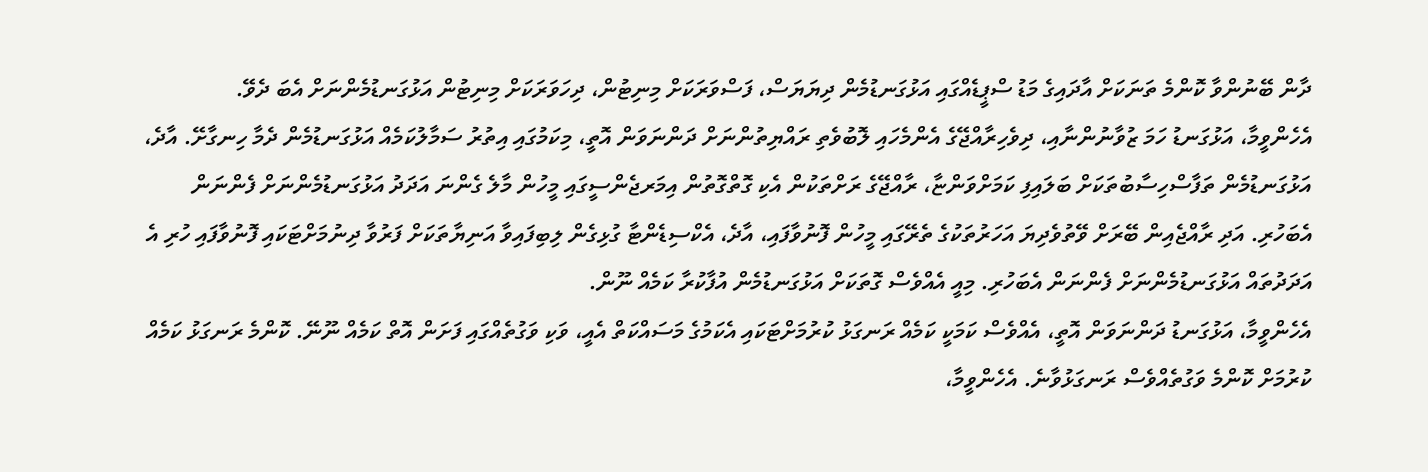ދާން ބޭނުންވާ ކޮންމެ ތަނަކަށް އާދައިގެ މަޑު ސްޕީޑެއްގައި އަޅުގަނޑުމެން ދިޔަޔަސް، ފަސްވަރަކަށް މިނިޓުން، ދިހަވަރަކަށް މިނިޓުން އަޅުގަނޑުމެންނަށް އެބަ ދެވޭ.
އެހެންވީމާ، އަޅުގަނޑު ހަމަ ޒުވާނުންނާއި، ދިވެހިރާއްޖޭގެ އެންމެހައި ލޮބުވެތި ރައްޔިތުންނަށް ދަންނަވަން އޮތީ، މިކަމުގައި އިތުރު ސަމާލުކަމެއް އަޅުގަނޑުމެން ދެމާ ހިނގާށޭ. އާދެ، އަޅުގަނޑުމެން ތަފާސްހިސާބުތަކަށް ބަލައިފި ކަމަށްވަންޏާ، ރާއްޖޭގެ ރަށްތަކުން އެކި ގޮތްގޮތުން އިމަރޖެންސީގައި މީހުން މާލެ ގެންނަ އަދަދު އަޅުގަނޑުމެންނަށް ފެންނަން އެބަހުރި. އަދި ރާއްޖެއިން ބޭރަށް ވޭތުވެދިޔަ އަހަރުތަކުގެ ތެރޭގައި މީހުން ފޮނުވާފައި، އާދެ، އެކްސިޑެންޓާ ގުޅިގެން ލިބިފައިވާ އަނިޔާތަކަށް ފަރުވާ ދިނުމަށްޓަކައި ފޮނުވާފައި ހުރި އެ އަދަދުތައް އަޅުގަނޑުމެންނަށް ފެންނަން އެބަހުރި. މިއީ އެއްވެސް ގޮތަކަށް އަޅުގަނޑުމެން އުފާކުރާ ކަމެއް ނޫން.
އެހެންވީމާ، އަޅުގަނޑު ދަންނަވަން އޮތީ، އެއްވެސް ކަމަކީ ކަމެއް ރަނގަޅު ކުރުމަށްޓަކައި އެކަމުގެ މަސައްކަތް އެއީ، ވަކި ވަގުތެއްގައި ފަށަން އޮތް ކަމެއް ނޫނޭ. ކޮންމެ ރަނގަޅު ކަމެއް ކުރުމަށް ކޮންމެ ވަގުތެއްވެސް ރަނގަޅުވާނެ. އެހެންވީމާ،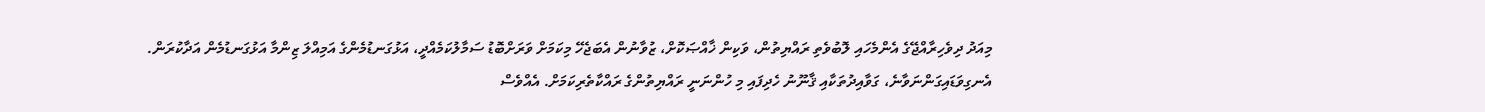މިއަދު ދިވެހިރާއްޖޭގެ އެންމެހައި ލޮބުވެތި ރައްޔިތުން، ވަކިން ޚާއްޞަކޮށް، ޒުވާނުން އެބަޖެހޭ މިކަމަށް ވަރަށްބޮޑު ސަމާލުކަމެއްދީ، އަޅުގަނޑުމެންގެ އަމިއްލަ ޒިންމާ އަޅުގަނޑުމެން އަދާކުރަން.
އެނގިވަޑައިގަންނަވާނެ، ގަވާއިދުތަކާއި ޤާނޫނު ހެދިފައި މި ހުންނަނީ ރައްޔިތުންގެ ރައްކާތެރިކަމަށް. އެއްވެސް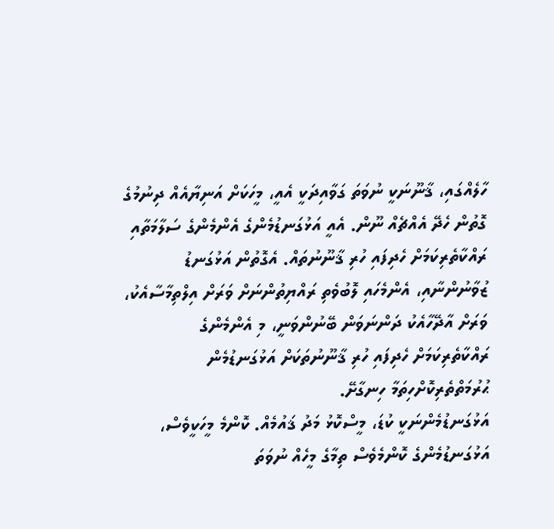ހާލެއްގައި، ޤާނޫނަކީ ނުވަތަ ގަވާއިދަކީ އެއީ، މީހަކަށް އަނިޔާއެއް ދިނުމުގެ ގޮތުން ހެދޭ އެއްޗެއް ނޫން. އެއީ އަޅުގަނޑުމެންގެ އެންމެންގެ ސަލާމަތާއި ރައްކާތެރިކަމަށް ހެދިފައި ހުރި ޤާނޫނުތައް. އެގޮތުން އަޅުގަނޑު ޒުވާނުންނާއި، އެންމެހައި ލޮބުވެތި ރައްޔިތުންނަށް ވަރަށް އިލްތިމާސާއެކު، ވަރަށް އާދޭހާއެކު ދަންނަވަން ބޭނުންވަނީ، މި އެންމެންގެ ރައްކާތެރިކަމަށް ހެދިފައި ހުރި ޤާނޫނުތަކަށް އަޅުގަނޑުމެން ޙުރުމަތްތެރިކޮށްހިތަމާ ހިނގާށޭ.
އަޅުގަނޑުމެންނަކީ ކުޑަ، މީސްކޮޅު މަދު ޤައުމެއް. ކޮންމެ މީހަކީވެސް، އަޅުގަނޑުމެންގެ ކޮންމެވެސް ތިމާގެ މީހެއް ނުވަތަ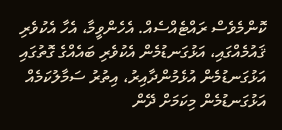ކޮންމެވެސް ރައްޓެއްސެއް. އެހެންވީމާ، އެހާ އެކުވެރި ޤައުމެއްގައި، އަޅުގަނޑުމެން އެކުވެރި ބައެއްގެ ގޮތުގައި އަޅުގަނޑުމެން އުޅެމުންދާއިރު، އިތުރު ސަމާލުކަމެއް އަޅުގަނޑުމެން މިކަމަށް ދޭން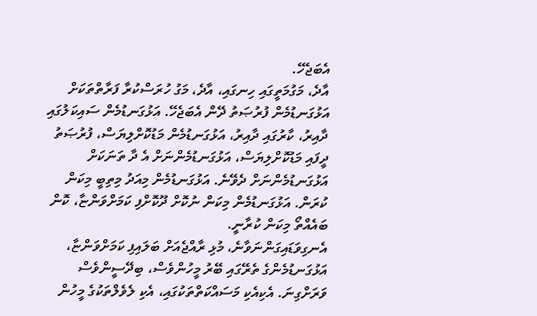އެބަޖެހޭ.
އާދެ، މަގުމަތީގައި ހިނގައި، އާދެ، މަގު ހުރަސްކުރާ ފަރާތްތަކަށް އަޅުގަނޑުމެން ފުރުޞަތު ދޭން އެބަޖެހޭ. އަޅުގަނޑުމެން ސައިކަލުގައި ދާއިރު، ކާރުގައި ދާއިރު، އަޅުގަނޑުމެން މަޑުކޮށްލިޔަސް، ފުރުޞަތު ދީފައި މަޑުކޮށްލިޔަސް، އަޅުގަނޑުމެންނަށް އެ ދާ ތަނަކަށް އަޅުގަނޑުމެންނަށް ދެވޭނެ. އަޅުގަނޑުމެން މިއަދު މިތިބީ މިކަން ކުރަން. އަޅުގަނޑުމެން މިކަން ނުކޮށް ދޫކޮށްފި ކަމަށްވަންޏާ، ކޮން ބައެއްތޯ މިކަން ކުރާނީ.
އެނގިވަޑައިގަންނަވާނެ، މުޅި ރާއްޖެއަށް ބަލައިފި ކަމަށްވަންޏާ، އަޅުގަނޑުމެންގެ ތެރޭގައި ބޭރު މީހުންވެސް، ބިދޭސީންވެސް ވަރަށްގިނަ. އެކިއެކި މަސައްކަތްތަކުގައި، އެކި ލެވެލްތަކުގެ މީހުން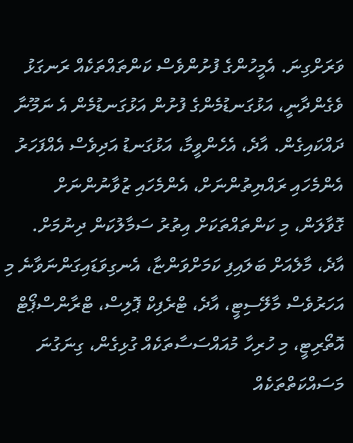ވަރަށްގިނަ. އެމީހުންގެ ފުށުންވެސް ކަންތައްތަކެއް ރަނގަޅު ވެގެންދާނީ، އަޅުގަނޑުމެންގެ ފުށުން އަޅުގަނޑުމެން އެ ނަމޫނާ ދައްކައިގެން. އާދެ، އެހެންވީމާ، އަޅުގަނޑު އަދިވެސް އެއްފަހަރު އެންމެހައި ރައްޔިތުންނަށް، އެންމެހައި ޒުވާނުންނަށް ގޮވާލަން، މި ކަންތައްތަކަށް އިތުރު ސަމާލުކަން ދިނުމަށް.
އާދެ، މާލެއަށް ބަލައިފި ކަމަށްވަންޏާ، އެނގިވަޑައިގަންނަވާނެ މި އަހަރުވެސް މާލޭސިޓީ، އާދެ، ޓްރެފިކް ޕޮލިސް، ޓްރާންސްޕޯޓް އޮތޯރިޓީ، މި ހުރިހާ މުއައްސަސާތަކެއް ގުޅިގެން، ގިނަގުނަ މަސައްކަތްތަކެއް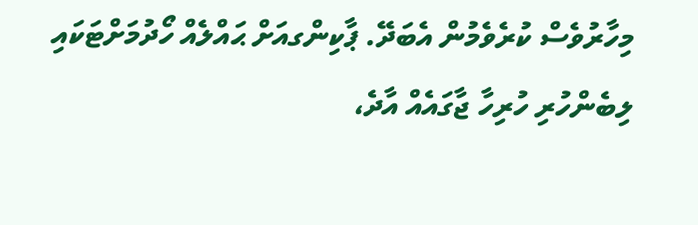މިހާރުވެސް ކުރެވެމުން އެބަދޭ. ޕާކިންގއަށް ޙައްލެއް ހޯދުމަށްޓަކައި ލިބެންހުރި ހުރިހާ ޖާގައެއް އާދެ،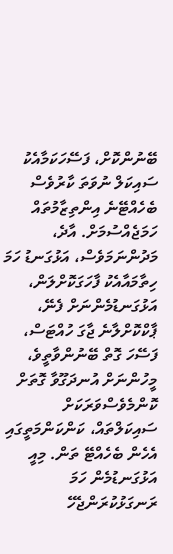ބޭނުންކޮށް، ފަސޭހަކަމާއެކު ސައިކަލް ނުވަތަ ކާރުވެސް ބެހެއްޓޭނެ އިންތިޒާމުތައް ހަމަޖެއްސުމަށް. އާދެ، މަދުންނަމަވެސް، އަޅުގަނޑު ހަމަ ހިތާމައާއެކު ފާހަގަކޮށްލަން، އަޅުގަނޑުމެންނަށް ފެނޭ، ޕާކްކޮށްލާނެ ޖާގަ ހުއްޓަސް، ފަސޭހަ ގޮތް ބޭނުންވާތީވެ، މީހުންނަށް އުނދަގޫވާ ގޮތަށް ކޮންމެވެސްވަރަކަށް ސައިކަލްތައް، ކަންކަންމަތީގައި އެހެން ބެހެއްޓޭ ތަން. މިއީ އަޅުގަނޑުމެން ހަމަ ރަނގަޅުކުރަންޖެހޭ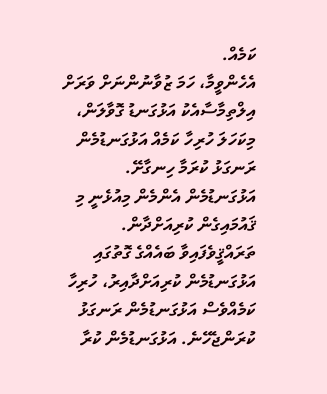ކަމެއް.
އެހެންވީމާ، ހަމަ ޒުވާނުންނަށް ވަރަށް އިލްތިމާސާއެކު އަޅުގަނޑު ގޮވާލަން، މިކަހަލަ ހުރިހާ ކަމެއް އަޅުގަނޑުމެން ރަނގަޅު ކުރަމާ ހިނގާށޭ. އަޅުގަނޑުމެން އެންމެން މިއުޅެނީ މި ޤައުމައިގެން ކުރިއަށްދާން. ތަރައްޤީވެފައިވާ ބައެއްގެ ގޮތުގައި އަޅުގަނޑުމެން ކުރިއަށްދާއިރު، ހުރިހާ ކަމެއްވެސް އަޅުގަނޑުމެން ރަނގަޅު ކުރަންޖެހޭނެ. އަޅުގަނޑުމެން ކުރާ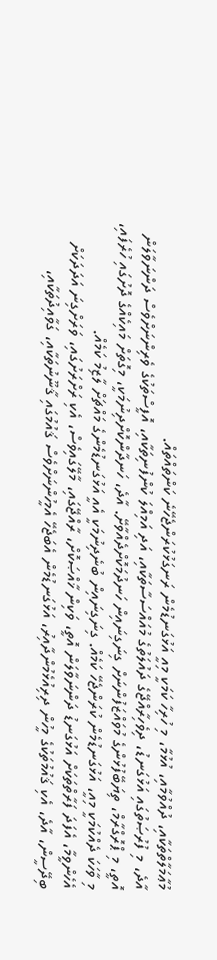މުޢާމަލާތްތަކާއި، ދުއްވުމާއި، އުޅުމާ، މި ހުރިހާ ކަމަކީ މިއީ އަޅުގަނޑުމެން ރަނގަޅުކުރަންޖެހޭނެ ކަންތައްތައް.
އާދެ، މި ފުރުޞަތުގައި އަޅުގަނޑު، ދިވެހިރާއްޖޭގެ ދައުލަތުގެ މުއައްސަސާތަކާއި، އަދި އަމިއްލަ ކުންފުނިތަކާއި، އޮފީސްތަކުގެ ވެރިންނަށްވެސް ދަންނަވާލަން އޮތީ، މި ޕްރޮގްރާމް، ތިޔަބޭފުޅުންގެ މުވައްޒަފުންނަށް ގިނަގިނައިން ހަނދުމަކޮށްދެއްވާށޭ. އާދެ، ހަނދާންކޮށްދިނުމަކީ، މިގޮތަށް މައިކެއްގެ ދޮށުގައި ހުރެފައި، މި ވާހަކަ ދެއްކުމަކީ މިއީ، އަޅުގަނޑުމެން ކުރަންޖެހޭ ކަމެއް. ގިނަގިނައިން ބުނެދިނުމަކީ އެއީ އަޅުގަނޑުމެންގެ މައްޗަށް ލާޒިމު ކަމެއް.
އެހެންވީމާ، އެފަދަ ފަރާތްތަކަށް އަޅުގަނޑު ދަންނަވާލަން އޮތީ، ވަކިން ޚާއްޞަކޮށް، ރާއްޖޭގައި، މާލޭގައިވެސް، އެކި ރަށްރަށުގައި، ވަރަށްގިނަ އަދަދަކަށް ބިދޭސީން، އާދެ، އެކި ޤައުމުތަކުގެ މީހުން ދިރިއުޅެމުންދާއިރު، އަޅުގަނޑުމެން އެބަޖެހޭ އެމީހުންނަށްވެސް ޤައުމުގައި ޤާނޫނުތަކާއި، ގަވާއިދުތަކާއި،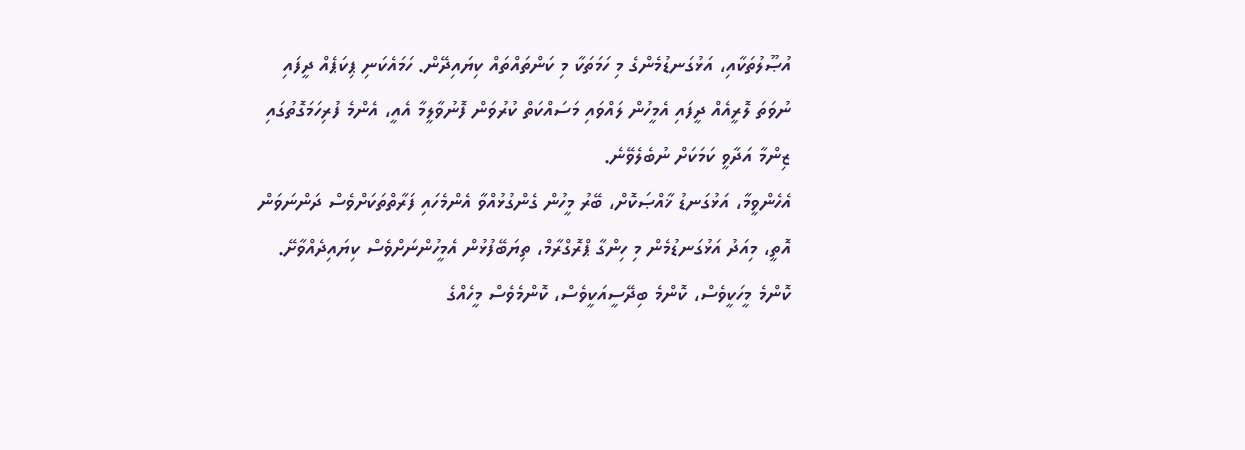އުޞޫލުތަކާއި، އަޅުގަނޑުމެންގެ މި ހަމަތަކާ މި ކަންތައްތައް ކިޔައިދޭން. ހަމައެކަނި ޕިކަޕެއް ދީފައި ނުވަތަ ލޮރީއެއް ދީފައި އެމީހުން ލައްވައި މަސައްކަތް ކުރުވަން ފޮނުވާލީމާ އެއީ، އެންމެ ފުރިހަމަގޮތުގައި ޒިންމާ އަދާވީ ކަމަކަށް ނުބެލެވޭނެ.
އެހެންވީމާ، އަޅުގަނޑު ޚާއްޞަކޮށް، ބޭރު މީހުން ގެންގުޅުއްވާ އެންމެހައި ފަރާތްތަކަށްވެސް ދަންނަވަން އޮތީ، މިއަދު އަޅުގަނޑުމެން މި ހިންގާ ޕްރޮގްރާމް، ތިޔަބޭފުޅުން އެމީހުންނަށްވެސް ކިޔައިދެއްވާށޭ. ކޮންމެ މީހަކީވެސް، ކޮންމެ ބިދޭސީއަކީވެސް، ކޮންމެވެސް މީހެއްގެ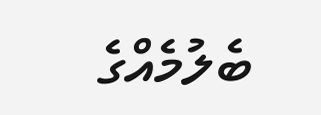ބެލުމެއްގެ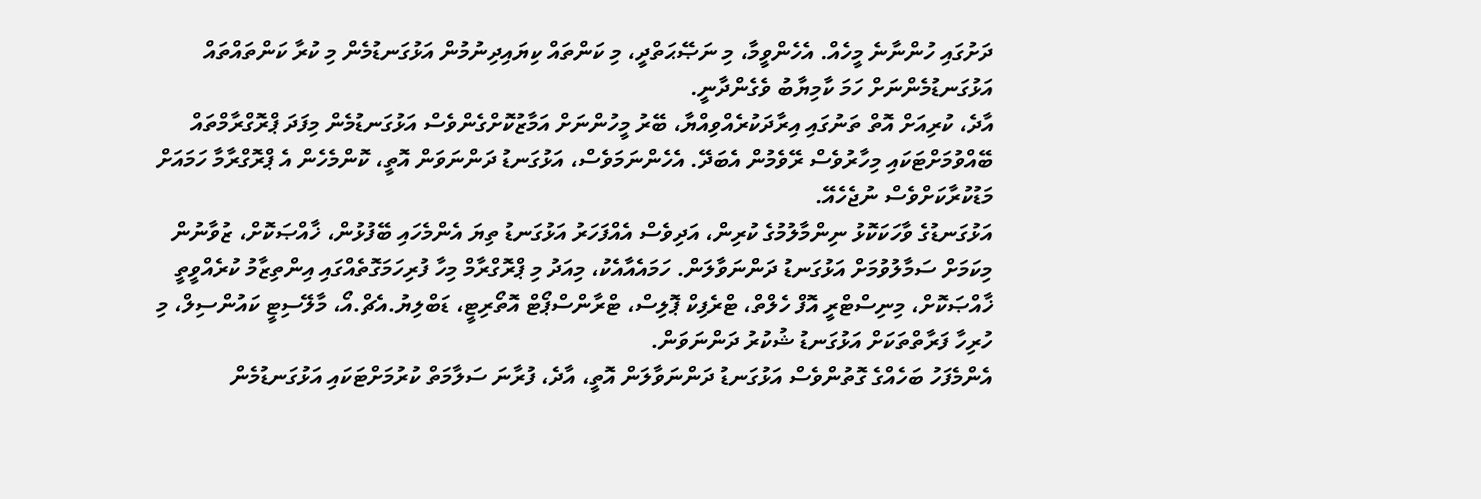ދަށުގައި ހުންނާނެ މީހެއް. އެހެންވީމާ، މި ނަޞޭޙަތްދީ، މި ކަންތައް ކިޔައިދިނުމުން އަޅުގަނޑުމެން މި ކުރާ ކަންތައްތައް އަޅުގަނޑުމެންނަށް ހަމަ ކާމިޔާބު ވެގެންދާނީ.
އާދެ، ކުރިއަށް އޮތް ތަނުގައި އިރާދަކުރެއްވިއްޔާ، ބޭރު މީހުންނަށް އަމާޒުކޮށްގެންވެސް އަޅުގަނޑުމެން މިފަދަ ޕްރޮގްރާމްތައް ބޭއްވުމަށްޓަކައި މިހާރުވެސް ރޭވެމުން އެބަދޭ. އެހެންނަމަވެސް، އަޅުގަނޑު ދަންނަވަން އޮތީ، ކޮންމެހެން އެ ޕްރޮގްރާމާ ހަމައަށް މަޑުކުރާކަށްވެސް ނުޖެހެއޭ.
އަޅުގަނޑުގެ ވާހަކަކޮޅު ނިންމާލުމުގެ ކުރިން، އަދިވެސް އެއްފަހަރު އަޅުގަނޑު ތިޔަ އެންމެހައި ބޭފުޅުން، ޚާއްޞަކޮށް، ޒުވާނުން މިކަމަށް ސަމާލުވުމަށް އަޅުގަނޑު ދަންނަވާލަން. ހަމައެއާއެކު، މިއަދު މި ޕްރޮގްރާމް މިހާ ފުރިހަމަގޮތެއްގައި އިންތިޒާމު ކުރެއްވީތީ ޚާއްޞަކޮށް، މިނިސްޓްރީ އޮފް ހެލްތް، ޓްރެފިކް ޕޮލިސް، ޓްރާންސްޕޯޓް އޮތޯރިޓީ، ޑަބްލިޔު.އެޗް.އޯ، މާލޭސިޓީ ކައުންސިލް، މި ހުރިހާ ފަރާތްތަކަށް އަޅުގަނޑު ޝުކުރު ދަންނަވަން.
އެންމެފަހު ބަހެއްގެ ގޮތުންވެސް އަޅުގަނޑު ދަންނަވާލަން އޮތީ، އާދެ، ފުރާނަ ސަލާމަތް ކުރުމަށްޓަކައި އަޅުގަނޑުމެން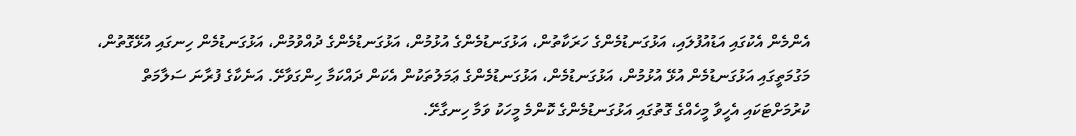އެންމެން އެކުގައި އަޑުއުފުލައި، އަޅުގަނޑުމެންގެ ހަރަކާތުން، އަޅުގަނޑުމެންގެ އުޅުމުން، އަޅުގަނޑުމެންގެ ދުއްވުމުން، އަޅުގަނޑުމެން ހިނގައި އުޅޭގޮތުން، މަގުމަތީގައި އަޅުގަނޑުމެން އުޅޭ އުޅުމުން، އަޅުގަނޑުމެން، އަޅުގަނޑުމެންގެ ޢަމަލުތަކުން އެކަން ދައްކަމާ ހިންގަވާށޭ. އަނެކާގެ ފުރާނަ ސަލާމަތް ކުރުމަށްޓަކައި އެހީވާ މީހެއްގެ ގޮތުގައި އަޅުގަނޑުމެންގެ ކޮންމެ މީހަކު ވަމާ ހިނގާށޭ.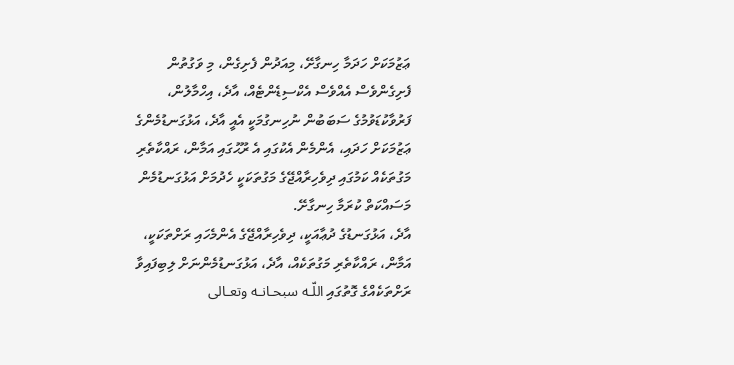ޢަޒުމަކަށް ހަދަމާ ހިނގާށޭ، މިއަދުން ފެށިގެން، މި ވަގުތުން ފެށިގެންވެސް އެއްވެސް އެކްސިޑެންޓެއް، އާދެ، އިހްމާލުން، ފަރުވާކުޑަވުމުގެ ސަބަބުން ނުހިނގުމަކީ އެއީ އާދެ، އަޅުގަނޑުމެންގެ ޢަޒުމަކަށް ހަދައި، އެންމެން އެކުގައި އެ ރޫޙުގައި އަމާން، ރައްކާތެރި މަގުތަކެއް ކަމުގައި ދިވެހިރާއްޖޭގެ މަގުތަކަކީ ހެދުމަށް އަޅުގަނޑުމެން މަސައްކަތް ކުރަމާ ހިނގާށޭ.
އާދެ، އަޅުގަނޑުގެ ދުޢާއަކީ، ދިވެހިރާއްޖޭގެ އެންމެހައި ރަށްތަކަކީ، އަމާން، ރައްކާތެރި މަގުތަކެއް، އާދެ، އަޅުގަނޑުމެންނަށް ލިބިފައިވާ ރަށްތަކެއްގެ ގޮތުގައި اللّـه سبحـانـه وتعـالى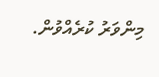މިންވަރު ކުރެއްވުން.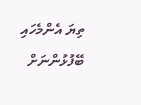ތިޔަ އެންމެހައި ބޭފުޅުންނަށް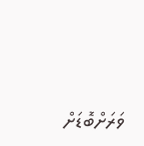ވަރަށްބޮޑަށް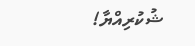ޝުކުރިއްޔާ!